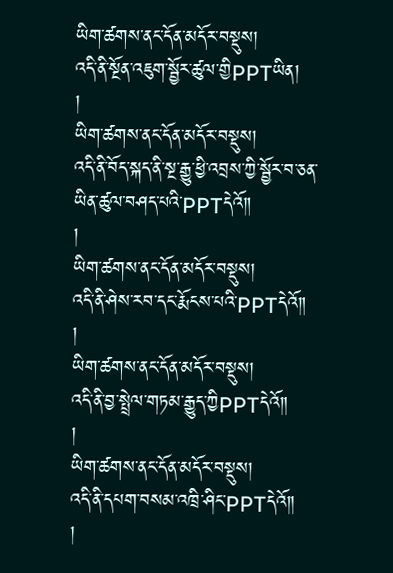ཡིག་ཚགས་ནང་དོན་མདོར་བསྡུས།
འདི་ནི་སྔོན་འཇུག་སྦྱོར་ཚུལ་གྱིPPTཡིན།
།
ཡིག་ཚགས་ནང་དོན་མདོར་བསྡུས།
འདི་ནི་བོད་སྐད་ནི་སྔ་རྒྱུ་ཕྱི་འབྲས་ཀྱི་སྦྱོར་བ་ཅན་ཡིན་ཚུལ་བཤད་པའི་PPTདེའོ༎
།
ཡིག་ཚགས་ནང་དོན་མདོར་བསྡུས།
འདི་ནི་ཤེས་རབ་དང་རྨོངས་པའི་PPTདེའོ༎
།
ཡིག་ཚགས་ནང་དོན་མདོར་བསྡུས།
འདི་ནི་བྱ་སྤྲེལ་གཏམ་རྒྱུད་ཀྱིPPTདེའོ༎
།
ཡིག་ཚགས་ནང་དོན་མདོར་བསྡུས།
འདི་ནི་དཔག་བསམ་འཁྲི་ཤིང་PPTདེའོ༎
།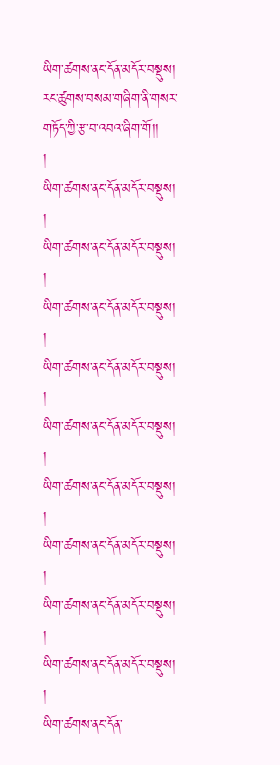ཡིག་ཚགས་ནང་དོན་མདོར་བསྡུས།
རང་ཚུགས་བསམ་གཞིག་ནི་གསར་གཏོད་ཀྱི་རྩ་བ་འབའ་ཞིག་གོ།།
།
ཡིག་ཚགས་ནང་དོན་མདོར་བསྡུས།
།
ཡིག་ཚགས་ནང་དོན་མདོར་བསྡུས།
།
ཡིག་ཚགས་ནང་དོན་མདོར་བསྡུས།
།
ཡིག་ཚགས་ནང་དོན་མདོར་བསྡུས།
།
ཡིག་ཚགས་ནང་དོན་མདོར་བསྡུས།
།
ཡིག་ཚགས་ནང་དོན་མདོར་བསྡུས།
།
ཡིག་ཚགས་ནང་དོན་མདོར་བསྡུས།
།
ཡིག་ཚགས་ནང་དོན་མདོར་བསྡུས།
།
ཡིག་ཚགས་ནང་དོན་མདོར་བསྡུས།
།
ཡིག་ཚགས་ནང་དོན་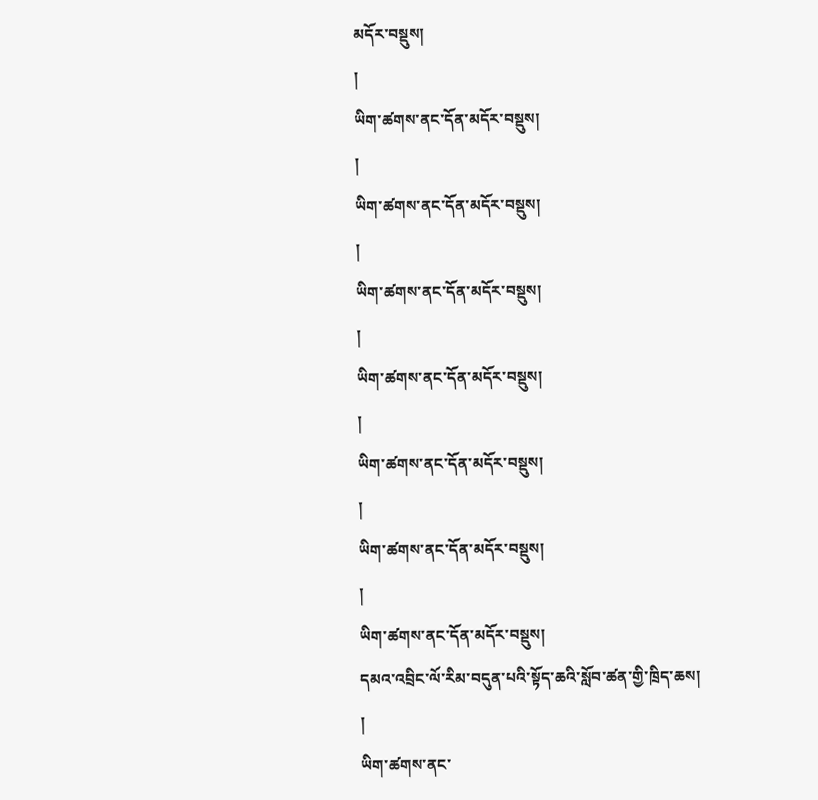མདོར་བསྡུས།
།
ཡིག་ཚགས་ནང་དོན་མདོར་བསྡུས།
།
ཡིག་ཚགས་ནང་དོན་མདོར་བསྡུས།
།
ཡིག་ཚགས་ནང་དོན་མདོར་བསྡུས།
།
ཡིག་ཚགས་ནང་དོན་མདོར་བསྡུས།
།
ཡིག་ཚགས་ནང་དོན་མདོར་བསྡུས།
།
ཡིག་ཚགས་ནང་དོན་མདོར་བསྡུས།
།
ཡིག་ཚགས་ནང་དོན་མདོར་བསྡུས།
དམའ་འབྲིང་ལོ་རིམ་བདུན་པའི་སྟོད་ཆའི་སློབ་ཚན་གྱི་ཁྲིད་ཆས།
།
ཡིག་ཚགས་ནང་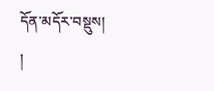དོན་མདོར་བསྡུས།
།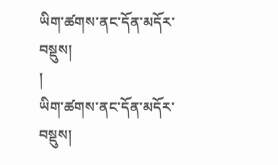ཡིག་ཚགས་ནང་དོན་མདོར་བསྡུས།
།
ཡིག་ཚགས་ནང་དོན་མདོར་བསྡུས།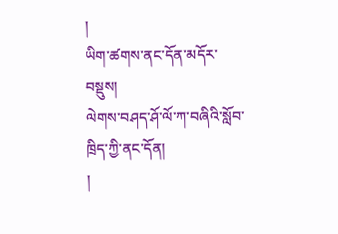།
ཡིག་ཚགས་ནང་དོན་མདོར་བསྡུས།
ལེགས་བཤད་ཤོ་ལོ་ཀ་བཞིའི་སློབ་ཁྲིད་ཀྱི་ནང་དོན།
།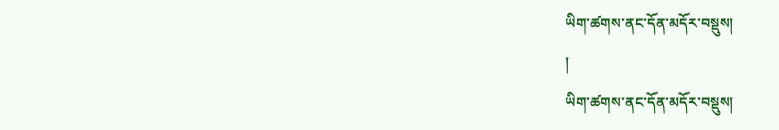ཡིག་ཚགས་ནང་དོན་མདོར་བསྡུས།
།
ཡིག་ཚགས་ནང་དོན་མདོར་བསྡུས།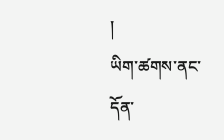།
ཡིག་ཚགས་ནང་དོན་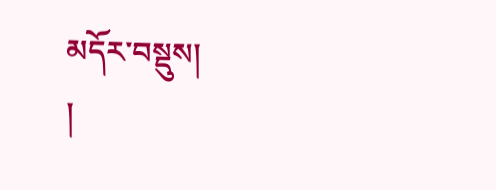མདོར་བསྡུས།
།